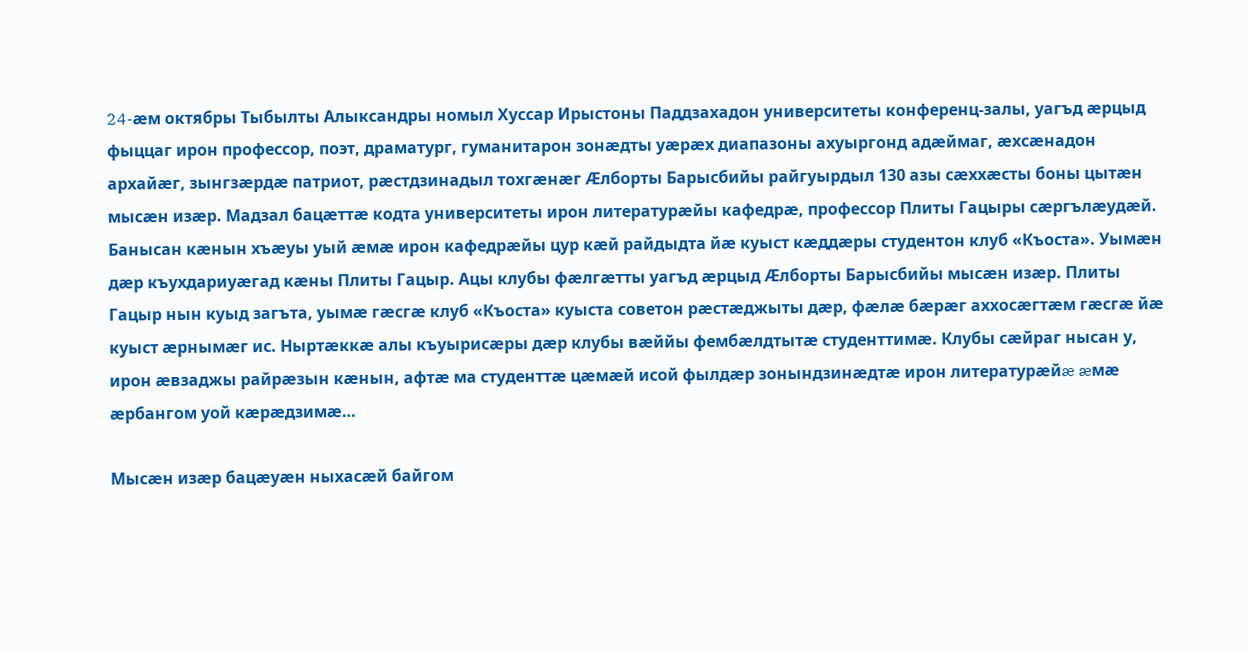24-æм октябры Тыбылты Алыксандры номыл Хуссар Ирыстоны Паддзахадон университеты конференц-залы, уагъд æрцыд фыццаг ирон профессор, поэт, драматург, гуманитарон зонæдты уæрæх диапазоны ахуыргонд адæймаг, æхсæнадон архайæг, зынгзæрдæ патриот, рæстдзинадыл тохгæнæг Æлборты Барысбийы райгуырдыл 130 азы сæххæсты боны цытæн мысæн изæр. Мадзал бацæттæ кодта университеты ирон литературæйы кафедрæ, профессор Плиты Гацыры сæргълæудæй. Банысан кæнын хъæуы уый æмæ ирон кафедрæйы цур кæй райдыдта йæ куыст кæддæры студентон клуб «Къоста». Уымæн дæр къухдариуæгад кæны Плиты Гацыр. Ацы клубы фæлгæтты уагъд æрцыд Æлборты Барысбийы мысæн изæр. Плиты Гацыр нын куыд загъта, уымæ гæсгæ клуб «Къоста» куыста советон рæстæджыты дæр, фæлæ бæрæг аххосæгтæм гæсгæ йæ куыст æрнымæг ис. Ныртæккæ алы къуырисæры дæр клубы вæййы фембæлдтытæ студенттимæ. Клубы сæйраг нысан у, ирон æвзаджы райрæзын кæнын, афтæ ма студенттæ цæмæй исой фылдæр зонындзинæдтæ ирон литературæйæ æмæ æрбангом уой кæрæдзимæ…

Мысæн изæр бацæуæн ныхасæй байгом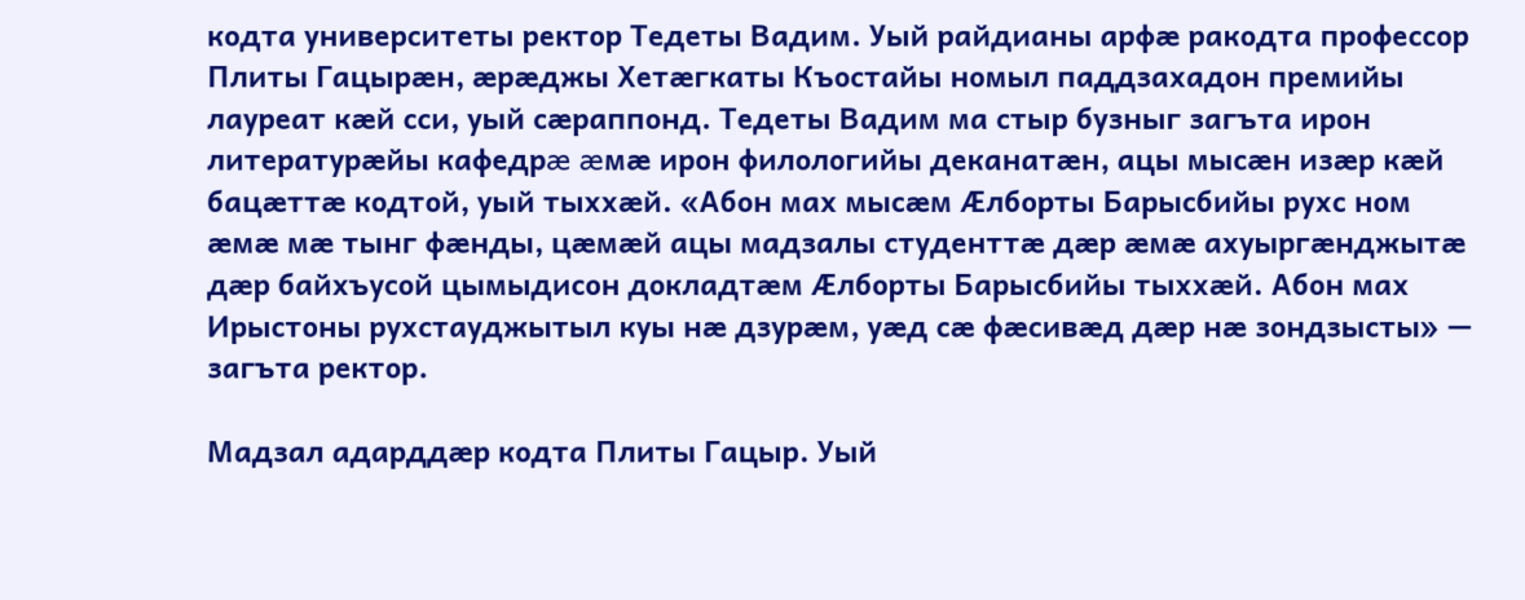кодта университеты ректор Тедеты Вадим. Уый райдианы арфæ ракодта профессор Плиты Гацырæн, æрæджы Хетæгкаты Къостайы номыл паддзахадон премийы лауреат кæй сси, уый сæраппонд. Тедеты Вадим ма стыр бузныг загъта ирон литературæйы кафедрæ æмæ ирон филологийы деканатæн, ацы мысæн изæр кæй бацæттæ кодтой, уый тыххæй. «Абон мах мысæм Æлборты Барысбийы рухс ном æмæ мæ тынг фæнды, цæмæй ацы мадзалы студенттæ дæр æмæ ахуыргæнджытæ дæр байхъусой цымыдисон докладтæм Æлборты Барысбийы тыххæй. Абон мах Ирыстоны рухстауджытыл куы нæ дзурæм, уæд сæ фæсивæд дæр нæ зондзысты» — загъта ректор.

Мадзал адарддæр кодта Плиты Гацыр. Уый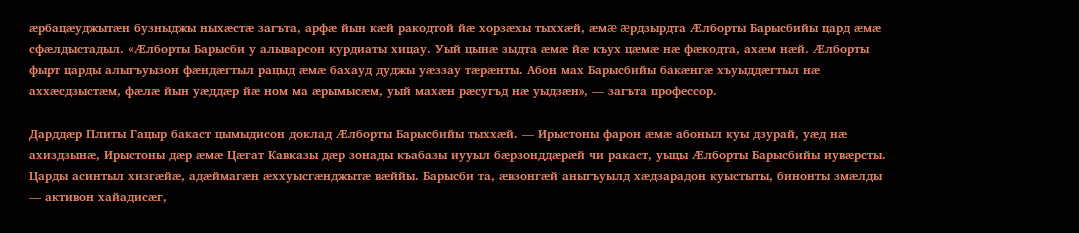æрбацæуджытæн бузныджы ныхæстæ загъта, арфæ йын кæй ракодтой йæ хорзæхы тыххæй, æмæ æрдзырдта Æлборты Барысбийы цард æмæ сфæлдыстадыл. «Æлборты Барысби у алыварсон курдиаты хицау. Уый цынæ зыдта æмæ йæ къух цæмæ нæ фæкодта, ахæм нæй. Æлборты фырт царды алыгъуызон фæндæгтыл рацыд æмæ бахауд дуджы уæззау тæрæнты. Абон мах Барысбийы бакæнгæ хъуыддæгтыл нæ аххæсдзыстæм, фæлæ йын уæддæр йæ ном ма æрымысæм, уый махæн рæсугъд нæ уыдзæн», — загъта профессор.

Дарддæр Плиты Гацыр бакаст цымыдисон доклад Æлборты Барысбийы тыххæй. — Ирыстоны фарон æмæ абоныл куы дзурай, уæд нæ ахиздзынæ, Ирыстоны дæр æмæ Цæгат Кавказы дæр зонады къабазы иууыл бæрзонддæрæй чи ракаст, уыцы Æлборты Барысбийы иувæрсты. Царды асинтыл хизгæйæ, адæймагæн æххуысгæнджытæ вæййы. Барысби та, æвзонгæй аныгъуылд хæдзарадон куыстыты, бинонты змæлды — активон хайадисæг,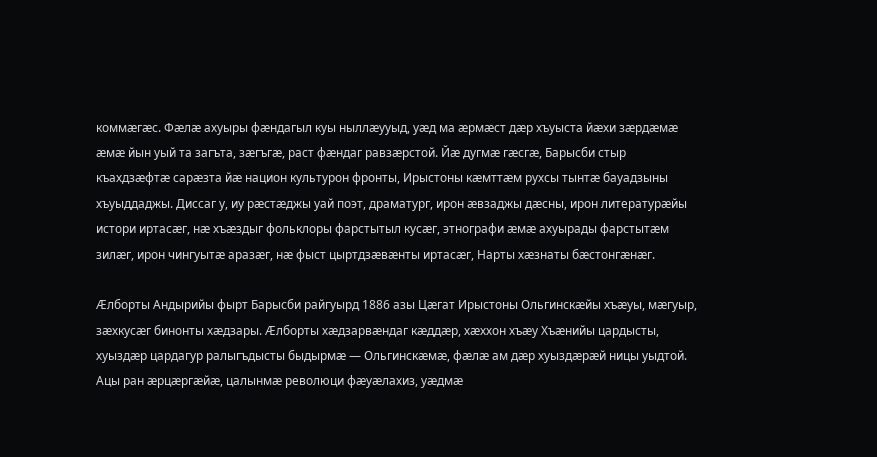коммæгæс. Фæлæ ахуыры фæндагыл куы ныллæууыд, уæд ма æрмæст дæр хъуыста йæхи зæрдæмæ æмæ йын уый та загъта, зæгъгæ, раст фæндаг равзæрстой. Йæ дугмæ гæсгæ, Барысби стыр къахдзæфтæ сарæзта йæ национ культурон фронты, Ирыстоны кæмттæм рухсы тынтæ бауадзыны хъуыддаджы. Диссаг у, иу рæстæджы уай поэт, драматург, ирон æвзаджы дæсны, ирон литературæйы истори иртасæг, нæ хъæздыг фольклоры фарстытыл кусæг, этнографи æмæ ахуырады фарстытæм зилæг, ирон чингуытæ аразæг, нæ фыст цыртдзæвæнты иртасæг, Нарты хæзнаты бæстонгæнæг.

Æлборты Андырийы фырт Барысби райгуырд 1886 азы Цæгат Ирыстоны Ольгинскæйы хъæуы, мæгуыр, зæхкусæг бинонты хæдзары. Æлборты хæдзарвæндаг кæддæр, хæххон хъæу Хъæнийы цардысты, хуыздæр цардагур ралыгъдысты быдырмæ — Ольгинскæмæ, фæлæ ам дæр хуыздæрæй ницы уыдтой. Ацы ран æрцæргæйæ, цалынмæ революци фæуæлахиз, уæдмæ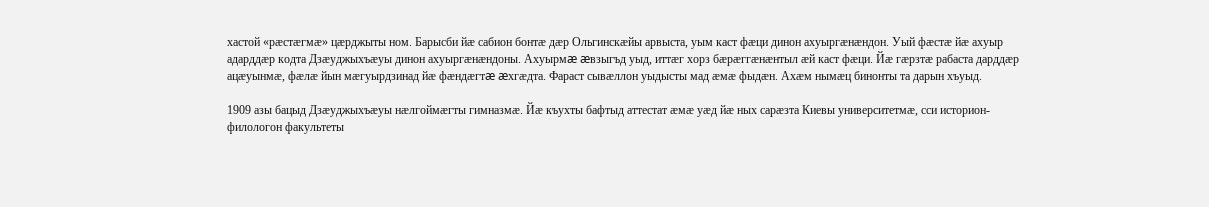хастой «рæстæгмæ» цæрджыты ном. Барысби йæ сабион бонтæ дæр Ольгинскæйы арвыста, уым каст фæци динон ахуыргæнæндон. Уый фæстæ йæ ахуыр адарддæр кодта Дзæуджыхъæуы динон ахуыргæнæндоны. Ахуырмæ æвзыгъд уыд, иттæг хорз бæрæггæнæнтыл æй каст фæци. Йæ гæрзтæ рабаста дарддæр ацæуынмæ, фæлæ йын мæгуырдзинад йæ фæндæгтæ æхгæдта. Фараст сывæллон уыдысты мад æмæ фыдæн. Ахæм нымæц бинонты та дарын хъуыд.

1909 азы бацыд Дзæуджыхъæуы нæлгоймæгты гимназмæ. Йæ къухты бафтыд аттестат æмæ уæд йæ ных сарæзта Киевы университетмæ, сси историон-филологон факультеты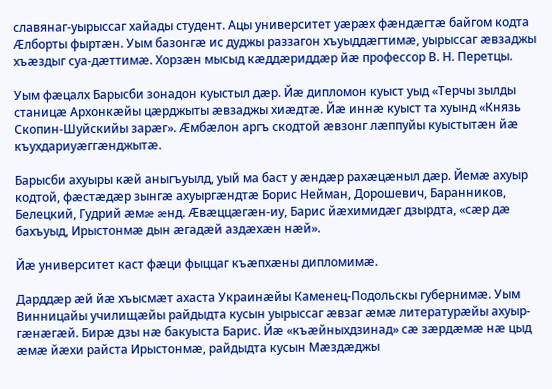славянаг-уырыссаг хайады студент. Ацы университет уæрæх фæндæгтæ байгом кодта Æлборты фыртæн. Уым базонгæ ис дуджы раззагон хъуыддæгтимæ, уырыссаг æвзаджы хъæздыг суа-дæттимæ. Хорзæн мысыд кæддæриддæр йæ профессор В. Н. Перетцы.

Уым фæцалх Барысби зонадон куыстыл дæр. Йæ дипломон куыст уыд «Терчы зылды станицæ Архонкæйы цæрджыты æвзаджы хиæдтæ. Йæ иннæ куыст та хуынд «Князь Скопин-Шуйскийы зарæг». Æмбæлон аргъ скодтой æвзонг лæппуйы куыстытæн йæ къухдариуæггæнджытæ.

Барысби ахуыры кæй аныгъуылд, уый ма баст у æндæр рахæцæныл дæр. Йемæ ахуыр кодтой, фæстæдæр зынгæ ахуыргæндтæ Борис Нейман, Дорошевич, Баранников, Белецкий, Гудрий æмæ æнд. Æвæццæгæн-иу, Барис йæхимидæг дзырдта, «сæр дæ бахъуыд, Ирыстонмæ дын æгадæй аздæхæн нæй».

Йæ университет каст фæци фыццаг къæпхæны дипломимæ.

Дарддæр æй йæ хъысмæт ахаста Украинæйы Каменец-Подольскы губернимæ. Уым Винницайы училищæйы райдыдта кусын уырыссаг æвзаг æмæ литературæйы ахуыр-гæнæгæй. Бирæ дзы нæ бакуыста Барис. Йæ «къæйныхдзинад» сæ зæрдæмæ нæ цыд æмæ йæхи райста Ирыстонмæ, райдыдта кусын Мæздæджы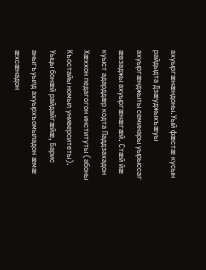ахуыргæнæндоны.Уый фæстæ кусын райдыдта Дзæуджыхъæуы ахуыргæнджыты семинары уырыссаг æвзаджы ахуыргæнæгæй. Стæй йæ куыст адарддæр кодта Паддзахадон Хæххон педагогон институты (абоны Къостайы номыл университеты). Уыцы бонæй райдайгæйæ, Барис аныгъуылд ахуырхъомыладон æмæ æхсæнадон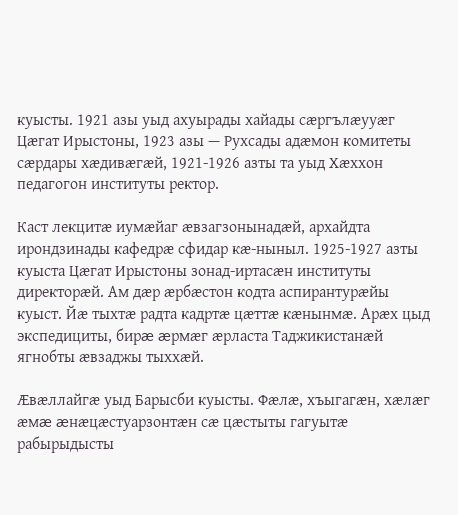куысты. 1921 азы уыд ахуырады хайады сæргълæууæг Цæгат Ирыстоны, 1923 азы — Рухсады адæмон комитеты сæрдары хæдивæгæй, 1921-1926 азты та уыд Хæххон педагогон институты ректор.

Каст лекцитæ иумæйаг æвзагзонынадæй, архайдта ирондзинады кафедрæ сфидар кæ-ныныл. 1925-1927 азты куыста Цæгат Ирыстоны зонад-иртасæн институты директорæй. Ам дæр æрбæстон кодта аспирантурæйы куыст. Йæ тыхтæ радта кадртæ цæттæ кæнынмæ. Арæх цыд экспедициты, бирæ æрмæг æрласта Таджикистанæй ягнобты æвзаджы тыххæй.

Æвæллайгæ уыд Барысби куысты. Фæлæ, хъыгагæн, хæлæг æмæ æнæцæстуарзонтæн сæ цæстыты гагуытæ рабырыдысты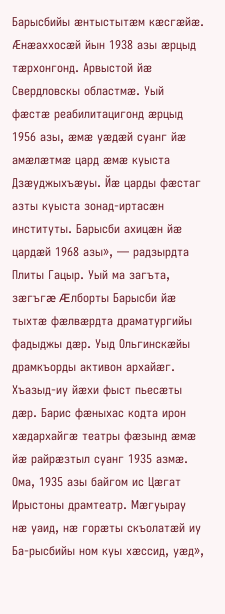Барысбийы æнтыстытæм кæсгæйæ. Æнæаххосæй йын 1938 азы æрцыд тæрхонгонд. Арвыстой йæ Свердловскы областмæ. Уый фæстæ реабилитацигонд æрцыд 1956 азы, æмæ уæдæй суанг йæ амæлæтмæ цард æмæ куыста Дзæуджыхъæуы. Йæ царды фæстаг азты куыста зонад-иртасæн институты. Барысби ахицæн йæ цардæй 1968 азы», — радзырдта Плиты Гацыр. Уый ма загъта, зæгъгæ Æлборты Барысби йæ тыхтæ фæлвæрдта драматургийы фадыджы дæр. Уыд Ольгинскæйы драмкъорды активон архайæг. Хъазыд-иу йæхи фыст пьесæты дæр. Барис фæныхас кодта ирон хæдархайгæ театры фæзынд æмæ йæ райрæзтыл суанг 1935 азмæ. Ома, 1935 азы байгом ис Цæгат Ирыстоны драмтеатр. Мæгуырау нæ уаид, нæ горæты скъолатæй иу Ба-рысбийы ном куы хæссид, уæд»,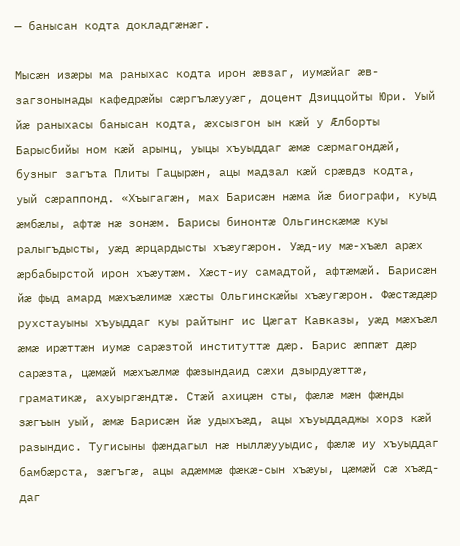— банысан кодта докладгæнæг.

Мысæн изæры ма раныхас кодта ирон æвзаг, иумæйаг æв-загзонынады кафедрæйы сæргълæууæг, доцент Дзиццойты Юри. Уый йæ раныхасы банысан кодта, æхсызгон ын кæй у Æлборты Барысбийы ном кæй арынц, уыцы хъуыддаг æмæ сæрмагондæй, бузныг загъта Плиты Гацырæн, ацы мадзал кæй срæвдз кодта, уый сæраппонд. «Хъыгагæн, мах Барисæн нæма йæ биографи, куыд æмбæлы, афтæ нæ зонæм. Барисы бинонтæ Ольгинскæмæ куы ралыгъдысты, уæд æрцардысты хъæугæрон. Уæд-иу мæ-хъæл арæх æрбабырстой ирон хъæутæм. Хæст-иу самадтой, афтæмæй. Барисæн йæ фыд амард мæхъæлимæ хæсты Ольгинскæйы хъæугæрон. Фæстæдæр рухстауыны хъуыддаг куы райтынг ис Цæгат Кавказы, уæд мæхъæл æмæ ирæттæн иумæ сарæзтой институттæ дæр. Барис æппæт дæр сарæзта, цæмæй мæхъæлмæ фæзындаид сæхи дзырдуæттæ, граматикæ, ахуыргæндтæ. Стæй ахицæн сты, фæлæ мæн фæнды зæгъын уый, æмæ Барисæн йæ удыхъæд, ацы хъуыддаджы хорз кæй разындис. Тугисыны фæндагыл нæ ныллæууыдис, фæлæ иу хъуыддаг бамбæрста, зæгъгæ, ацы адæммæ фæкæ-сын хъæуы, цæмæй сæ хъæд-даг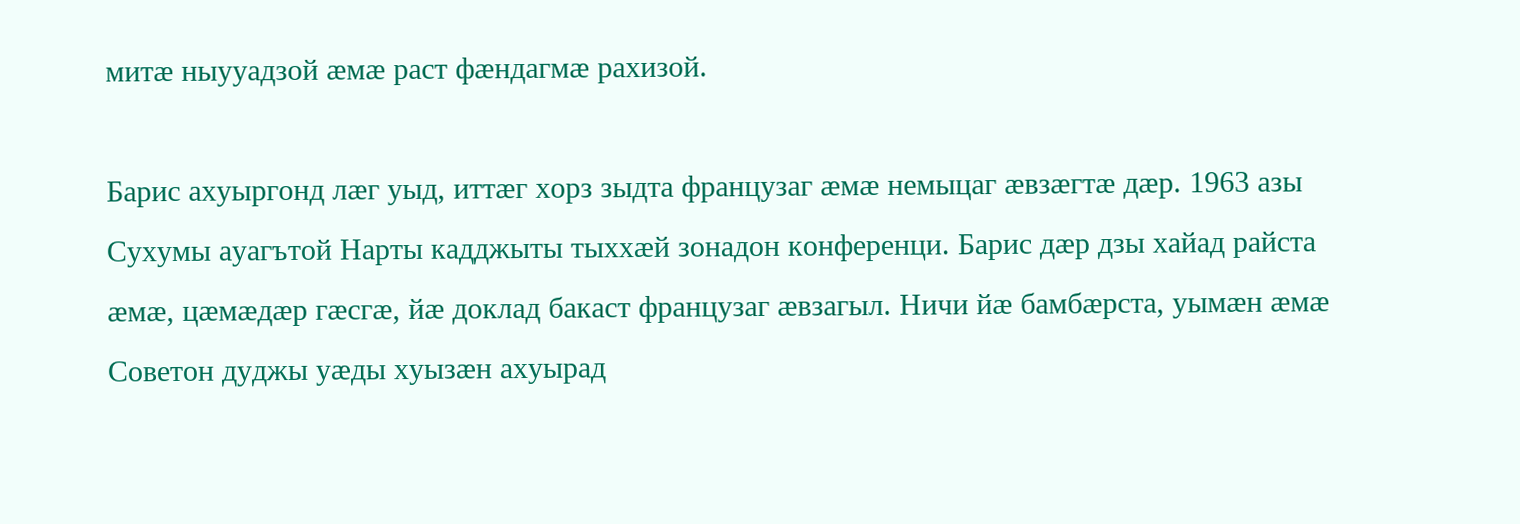митæ ныууадзой æмæ раст фæндагмæ рахизой.

Барис ахуыргонд лæг уыд, иттæг хорз зыдта французаг æмæ немыцаг æвзæгтæ дæр. 1963 азы Сухумы ауагътой Нарты кадджыты тыххæй зонадон конференци. Барис дæр дзы хайад райста æмæ, цæмæдæр гæсгæ, йæ доклад бакаст французаг æвзагыл. Ничи йæ бамбæрста, уымæн æмæ Советон дуджы уæды хуызæн ахуырад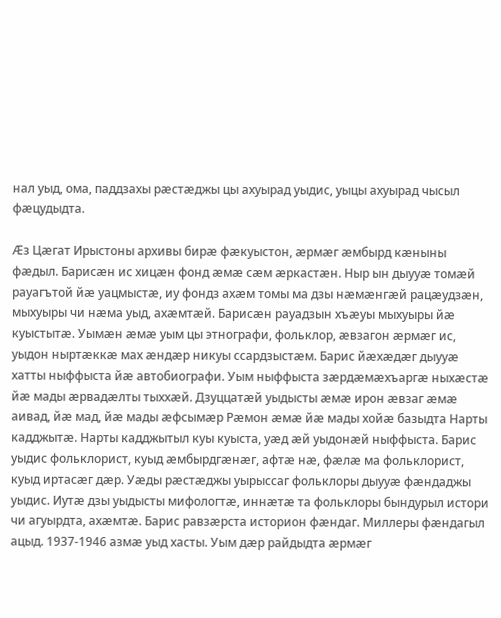нал уыд, ома, паддзахы рæстæджы цы ахуырад уыдис, уыцы ахуырад чысыл фæцудыдта.

Æз Цæгат Ирыстоны архивы бирæ фæкуыстон, æрмæг æмбырд кæныны фæдыл. Барисæн ис хицæн фонд æмæ сæм æркастæн. Ныр ын дыууæ томæй рауагътой йæ уацмыстæ, иу фондз ахæм томы ма дзы нæмæнгæй рацæудзæн, мыхуыры чи нæма уыд, ахæмтæй. Барисæн рауадзын хъæуы мыхуыры йæ куыстытæ. Уымæн æмæ уым цы этнографи, фольклор, æвзагон æрмæг ис, уыдон ныртæккæ мах æндæр никуы ссардзыстæм. Барис йæхæдæг дыууæ хатты ныффыста йæ автобиографи. Уым ныффыста зæрдæмæхъаргæ ныхæстæ йæ мады æрвадæлты тыххæй. Дзуццатæй уыдысты æмæ ирон æвзаг æмæ аивад, йæ мад, йæ мады æфсымæр Рæмон æмæ йæ мады хойæ базыдта Нарты кадджытæ. Нарты кадджытыл куы куыста, уæд æй уыдонæй ныффыста. Барис уыдис фольклорист, куыд æмбырдгæнæг, афтæ нæ, фæлæ ма фольклорист, куыд иртасæг дæр. Уæды рæстæджы уырыссаг фольклоры дыууæ фæндаджы уыдис. Иутæ дзы уыдысты мифологтæ, иннæтæ та фольклоры бындурыл истори чи агуырдта, ахæмтæ. Барис равзæрста историон фæндаг. Миллеры фæндагыл ацыд. 1937-1946 азмæ уыд хасты. Уым дæр райдыдта æрмæг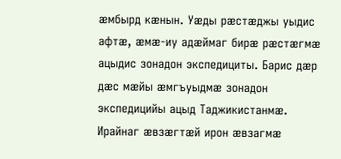æмбырд кæнын. Уæды рæстæджы уыдис афтæ, æмæ-иу адæймаг бирæ рæстæгмæ ацыдис зонадон экспедициты. Барис дæр дæс мæйы æмгъуыдмæ зонадон экспедицийы ацыд Таджикистанмæ. Ирайнаг æвзæгтæй ирон æвзагмæ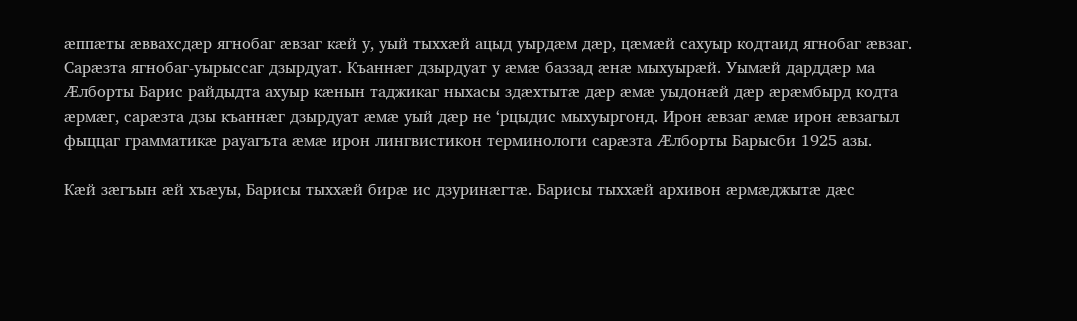æппæты æввахсдæр ягнобаг æвзаг кæй у, уый тыххæй ацыд уырдæм дæр, цæмæй сахуыр кодтаид ягнобаг æвзаг. Сарæзта ягнобаг-уырыссаг дзырдуат. Къаннæг дзырдуат у æмæ баззад æнæ мыхуырæй. Уымæй дарддæр ма Æлборты Барис райдыдта ахуыр кæнын таджикаг ныхасы здæхтытæ дæр æмæ уыдонæй дæр æрæмбырд кодта æрмæг, сарæзта дзы къаннæг дзырдуат æмæ уый дæр не ‘рцыдис мыхуыргонд. Ирон æвзаг æмæ ирон æвзагыл фыццаг грамматикæ рауагъта æмæ ирон лингвистикон терминологи сарæзта Æлборты Барысби 1925 азы.

Кæй зæгъын æй хъæуы, Барисы тыххæй бирæ ис дзуринæгтæ. Барисы тыххæй архивон æрмæджытæ дæс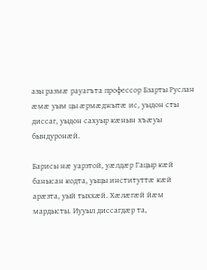азы размæ рауагъта профессор Бзарты Руслан æмæ уым цы æрмæджытæ ис, уыдон сты диссаг, уыдон сахуыр кæнын хъæуы бындуронæй.

Барисы нæ уарзтой, уæлдæр Гацыр кæй банысан кодта, уыцы институттæ кæй арæзта, уый тыххæй. Хæлæгæй йæм мардысты. Иууыл диссагдæр та,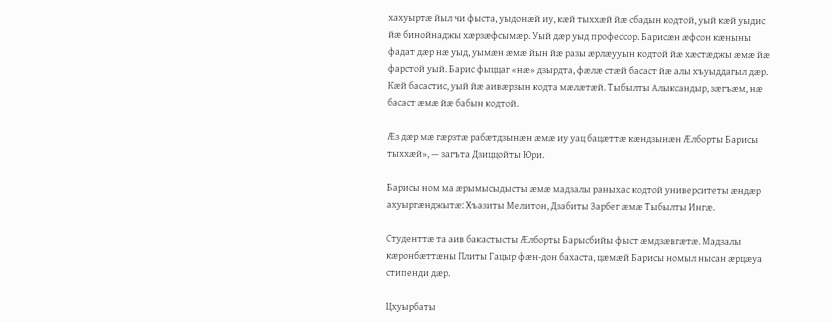хахуыртæ йыл чи фыста, уыдонæй иу, кæй тыххæй йæ сбадын кодтой, уый кæй уыдис йæ бинойнаджы хæрзæфсымæр. Уый дæр уыд профессор. Барисæн æфсон кæныны фадат дæр нæ уыд, уымæн æмæ йын йæ разы æрлæууын кодтой йæ хæстæджы æмæ йæ фарстой уый. Барис фыццаг «нæ» дзырдта, фæлæ стæй басаст йæ алы хъуыддагыл дæр. Кæй басастис, уый йæ аивæрзын кодта мæлæтæй. Тыбылты Алыксандыр, зæгъæм, нæ басаст æмæ йæ бабын кодтой.

Æз дæр мæ гæрзтæ рабæтдзынæн æмæ иу уац бацæттæ кæндзынæн Æлборты Барисы тыххæй», — загъта Дзиццойты Юри.

Барисы ном ма æрымысыдысты æмæ мадзалы раныхас кодтой университеты æндæр ахуыргæнджытæ: Хъазиты Мелитон, Дзабиты Зарбег æмæ Тыбылты Ингæ.

Студенттæ та аив бакастысты Æлборты Барысбийы фыст æмдзæвгæтæ. Мадзалы кæронбæттæны Плиты Гацыр фæн-дон бахаста, цæмæй Барисы номыл нысан æрцæуа стипенди дæр.

Цхуырбаты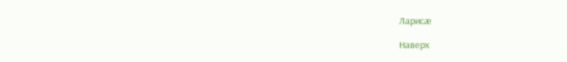Ларисæ

Наверх